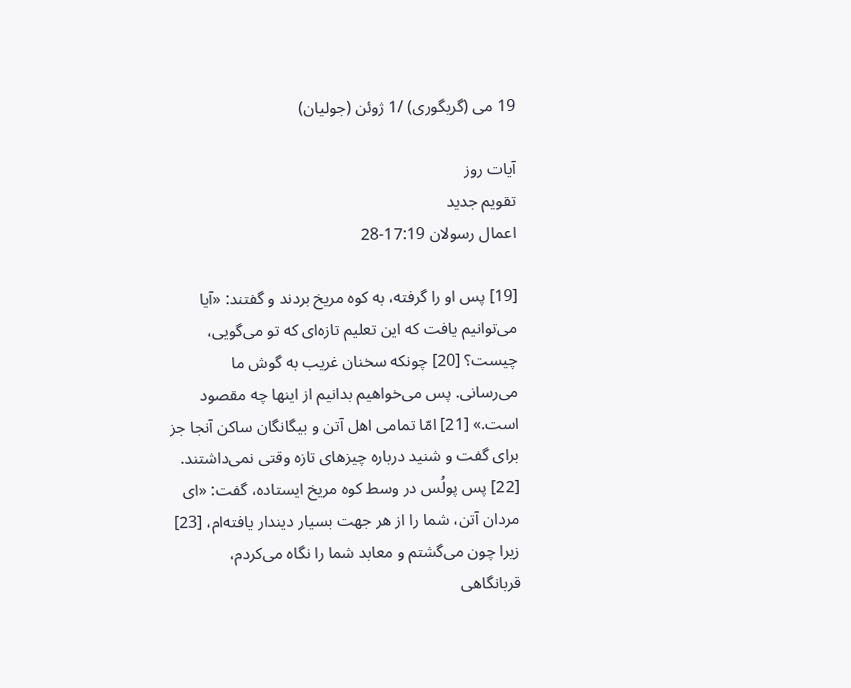19 می (گریگوری) /1 ژوئن (جولیان)

آیات روز
تقویم جدید
اعمال رسولان 17:19-28

[19] پس او را گرفته، به کوه مریخ بردند و گفتند: «آیا می‌توانیم یافت که این تعلیم تازه‌ای که تو می‌گویی، چیست؟ [20] چونکه سخنان غریب به گوش ما می‌رسانی. پس می‌خواهیم بدانیم از اینها چه مقصود است.» [21] امّا تمامی اهل آتن و بیگانگان ساکن آنجا جز برای گفت و شنید درباره چیزهای تازه وقتی نمی‌داشتند. [22] پس پولُس در وسط کوه مریخ ایستاده، گفت: «ای مردان آتن، شما را از هر جهت بسیار دیندار یافته‌ام، [23] زیرا چون می‌گشتم و معابد شما را نگاه می‌کردم، قربانگاهی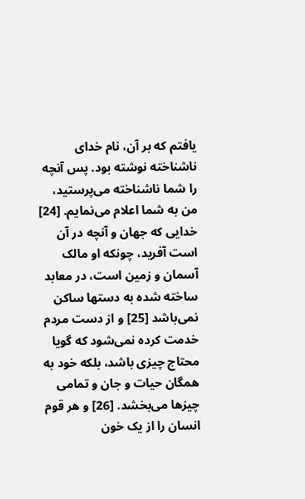یافتم که بر آن، نام خدای ناشناخته نوشته بود. پس آنچه را شما ناشناخته می‌پرستید، من به شما اعلام می‌نمایم. [24] خدایی که جهان و آنچه در آن است آفرید، چونکه او مالک آسمان و زمین است، در معابد ساخته شده به‌ دستها ساکن نمی‌باشد [25] و از دست مردم خدمت کرده نمی‌شود که گویا محتاج چیزی باشد، بلکه خود به همگان حیات و جان و تمامی چیزها می‌بخشد. [26] و هر قوم انسان را از یک خون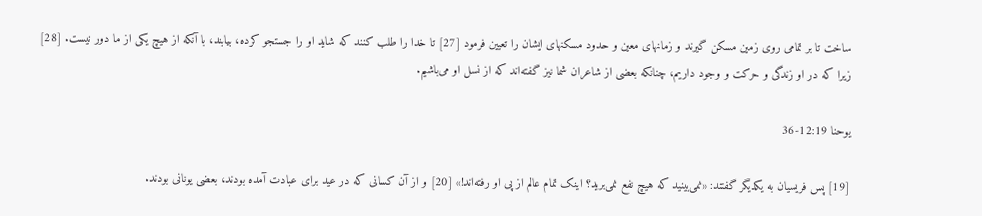ساخت تا بر تمامی روی زمین مسکن گیرند و زمانهای معین و حدود مسکنهای ایشان را تعیین فرمود [27] تا خدا را طلب کنند که شاید او را جستجو کرده، بیابند، با آنکه از هیچ‌ یکی از ما دور نیست. [28] زیرا که در او زندگی و حرکت و وجود داریم، چنانکه بعضی از شاعران شما نیز گفته‌اند که از نسل او می‌باشیم.

یوحنا 12:19-36

[19] پس فریسیان به یکدیگر گفتند: «نمی‌بینید که هیچ نفع نمی‌برید؟ اینک تمام عالم از پی او رفته‌اند!» [20] و از آن کسانی که در عید برای عبادت آمده بودند، بعضی یونانی بودند.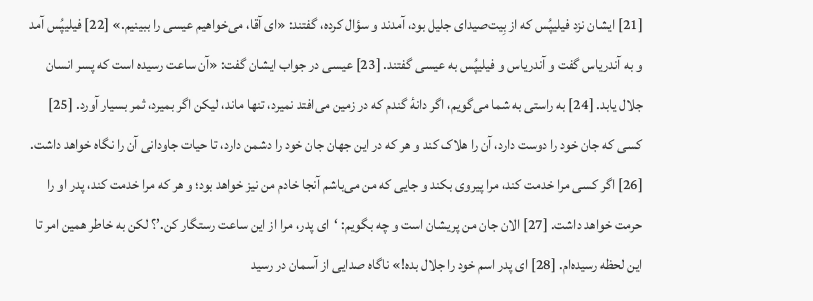[21] ایشان نزد فیلیپُس که از بِیت‌صیدای جلیل بود، آمدند و سؤال کرده، گفتند: «ای آقا، می‌خواهیم عیسی را ببینیم.» [22] فیلیپُس آمد و به آندریاس گفت و آندریاس و فیلیپُس به عیسی گفتند. [23] عیسی در جواب ایشان گفت: «آن ساعت رسیده است که پسر انسان جلال یابد. [24] به راستی به شما می‌گویم، اگر دانهٔ گندم که در زمین می‌افتد نمیرد، تنها ماند، لیکن اگر بمیرد، ثمر بسیار آورد. [25] کسی ‌که جان خود را دوست دارد، آن را هلاک کند و هر ‌که در این جهان جان خود را دشمن دارد، تا حیات جاودانی آن را نگاه خواهد داشت. [26] اگر کسی مرا خدمت کند، مرا پیروی بکند و جایی که من می‌باشم آنجا خادم من نیز خواهد بود؛ و هر ‌که مرا خدمت کند، پدر او را حرمت خواهد داشت. [27] الان جان من پریشان است و چه بگویم: ‘ای پدر، مرا از این ساعت رستگار کن.’؟ لکن به خاطر همین امر تا این لحظه رسیده‌ام. [28] ای پدر اسم خود را جلال بده!» ناگاه صدایی از آسمان در‌ رسید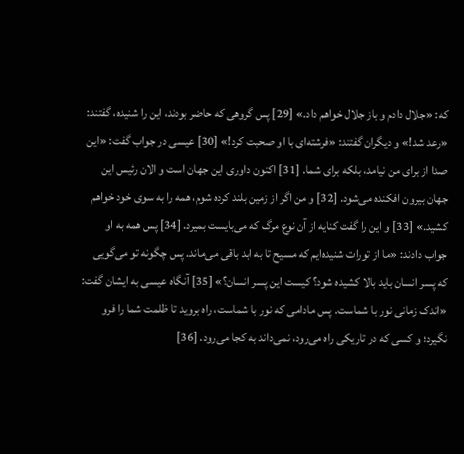که: «جلال دادم و باز جلال خواهم داد.» [29] پس گروهی که حاضر بودند، این را شنیده، گفتند: «رعد شد!» و دیگران گفتند: «فرشته‌ای با او صحبت کرد!» [30] عیسی در جواب گفت: «این صدا از برای من نیامد، بلکه برای شما. [31] اکنون داوری این جهان است و الان رئیس این جهان بیرون افکنده می‌شود. [32] و من اگر از زمین بلند کرده شوم، همه را به سوی خود خواهم کشید.» [33] و این را گفت کنایه از آن نوع مرگ که می‌بایست بمیرد. [34] پس همه به او جواب دادند: «ما از تورات شنیده‌ایم که مسیح تا به ابد باقی می‌ماند. پس چگونه تو می‌گویی که پسر انسان باید بالا کشیده شود؟ کیست این پسر انسان؟» [35] آنگاه عیسی به ایشان گفت: «اندک زمانی نور با شماست. پس مادامی که نور با شماست، راه بروید تا ظلمت شما را فرو نگیرد؛ و کسی ‌که در تاریکی راه می‌رود، نمی‌داند به کجا می‌رود. [36]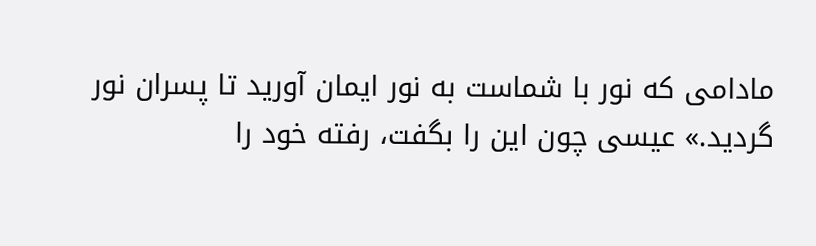مادامی که نور با شماست به نور ایمان آورید تا پسران نور گردید.» عیسی چون این را بگفت، رفته خود را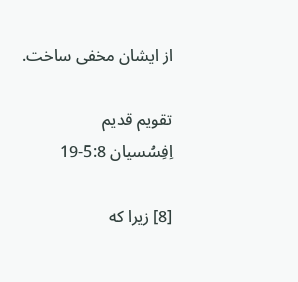از ایشان مخفی ساخت.

تقویم قدیم
اِفِسُسیان 5:8-19

[8] زیرا که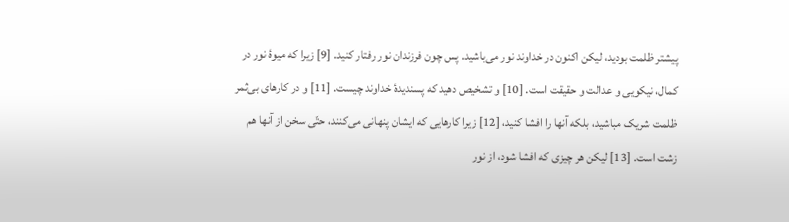پیشتر ظلمت بودید، لیکن اکنون در خداوند نور می‌باشید. پس چون فرزندان نور رفتار کنید. [9] زیرا که میوهٔ نور در کمال، نیکویی و عدالت و حقیقت است. [10] و تشخیص دهید که پسندیدهٔ خداوند چیست. [11] و در کارهای بی‌ثمر ظلمت شریک مباشید، بلکه آنها را افشا کنید، [12] زیرا کارهایی که ایشان پنهانی می‌کنند، حتّی سخن از آنها هم زشت است. [13] لیکن هر چیزی که افشا شود، از نور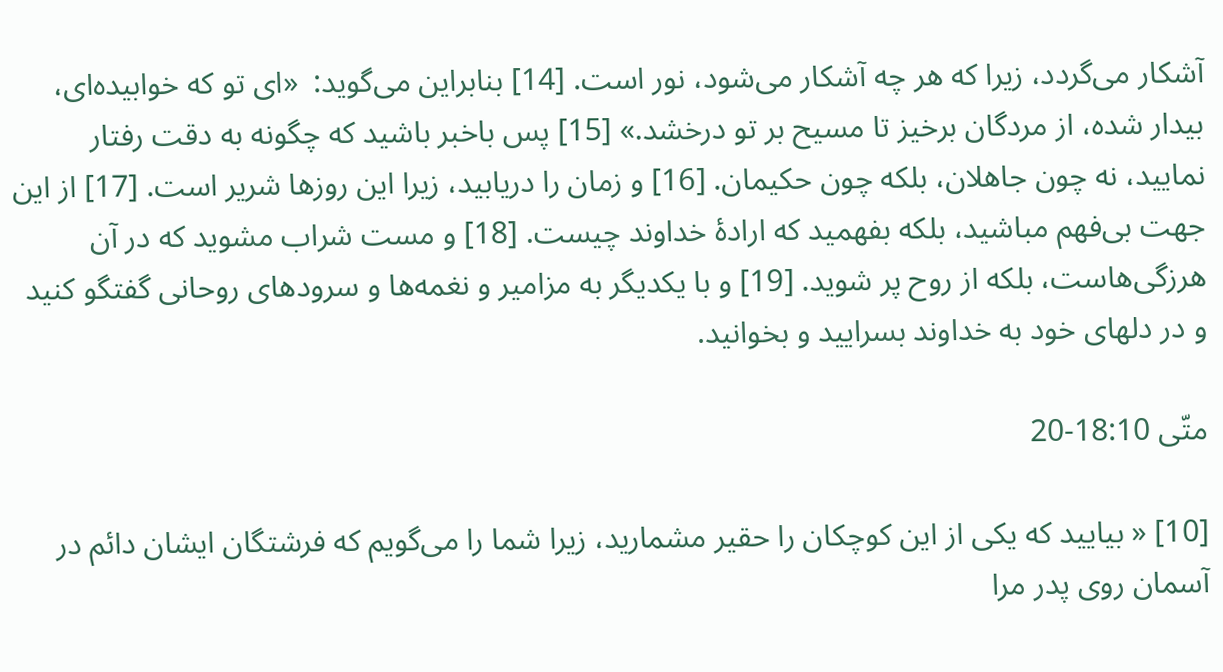آشکار می‌گردد، زیرا که هر چه آشکار می‌شود، نور است. [14] بنابراین می‌گوید:  «ای تو که خوابیده‌ای، بیدار شده، از مردگان برخیز تا مسیح بر تو درخشد.» [15] پس باخبر باشید که چگونه به دقت رفتار نمایید، نه چون جاهلان، بلکه چون حکیمان. [16] و زمان را دریابید، زیرا این ‌روزها شریر است. [17] از این جهت بی‌فهم مباشید، بلکه بفهمید که ارادهٔ خداوند چیست. [18] و مست شراب مشوید که در آن هرزگی‌هاست، بلکه از روح پر شوید. [19] و با یکدیگر به مزامیر و نغمه‌ها و سرودهای روحانی گفتگو کنید و در دلهای خود به خداوند بسرایید و بخوانید.

متّی 18:10-20

[10] « بیایید که یکی از این کوچکان را حقیر مشمارید، زیرا شما را می‌گویم که فرشتگان ایشان دائم در آسمان روی پدر مرا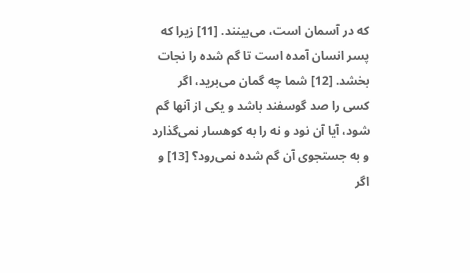که در آسمان است، می‌بینند. [11] زیرا که پسر انسان آمده است تا گم شده را نجات‌ بخشد. [12] شما چه گمان می‌برید، اگر کسی را صد گوسفند باشد و یکی از آنها گم شود، آیا آن نود و نه را به کوهسار نمی‌گذارد و به جستجوی آن گم شده نمی‌رود؟ [13] و اگر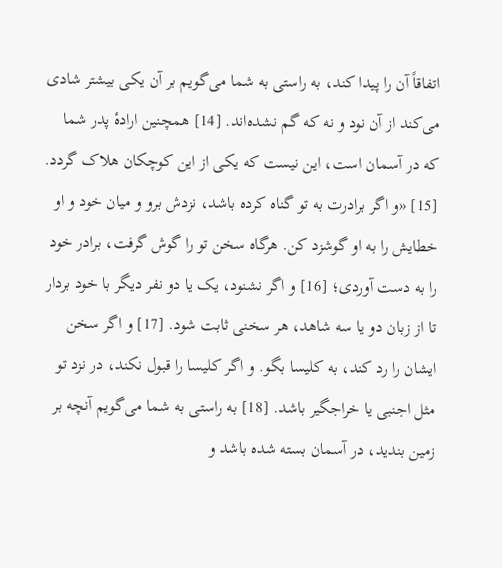اتفاقاً آن را پیدا کند، به راستی به شما می‌گویم بر آن یکی بیشتر شادی می‌کند از آن نود و نه که گم نشده‌اند. [14] همچنین ارادهٔ پدر شما که در آسمان است، این نیست که یکی از این کوچکان هلاک گردد. [15] «و اگر برادرت به تو گناه کرده باشد، نزدش برو و میان خود و او خطایش را به او گوشزد کن. هرگاه سخن تو را گوش گرفت، برادر خود را به دست آوردی؛ [16] و اگر نشنود، یک یا دو نفر دیگر با خود بردار تا از زبان دو یا سه شاهد، هر سخنی ثابت شود. [17] و اگر سخن ایشان را رد کند، به کلیسا بگو. و اگر کلیسا را قبول نکند، در نزد تو مثل اجنبی یا خراجگیر باشد. [18] به راستی به شما می‌گویم آنچه بر زمین بندید، در آسمان بسته شده باشد و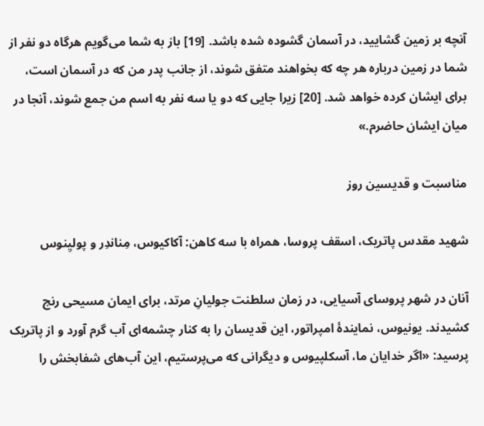آنچه بر زمین گشایید، در آسمان گشوده شده باشد. [19] باز به شما می‌گویم هرگاه دو نفر از شما در زمین درباره هر ‌چه که بخواهند متفق شوند، از جانب پدر من که در آسمان است، برای ایشان کرده خواهد شد. [20] زیرا جایی که دو یا سه نفر به اسم من جمع شوند، آنجا در میان ایشان حاضرم.»

مناسبت و قدیسین روز

شهید مقدس پاتریک، اسقف پروسا، همراه با سه کاهن: آکاکیوس، مِناندِر و پولیِنوس

آنان در شهر پروسای آسیایی، در زمان سلطنت جولیانِ مرتد، برای ایمان مسیحی رنج کشیدند. یونیوس، نمایندهٔ امپراتور، این قدیسان را به کنار چشمه‌ای آب گرم آورد و از پاتریک پرسید: «اگر خدایان ما، آسکلپیوس و دیگرانی که می‌پرستیم، این آب‌های شفابخش را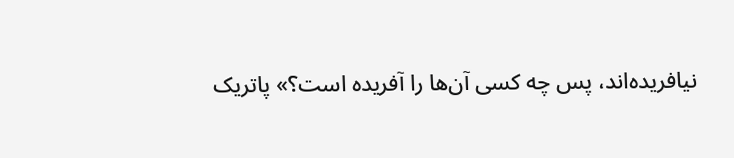نیافریده‌اند، پس چه کسی آن‌ها را آفریده است؟» پاتریک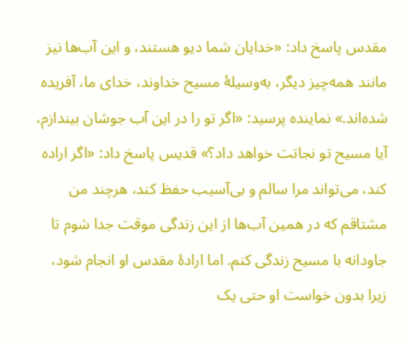مقدس پاسخ داد: «خدایان شما دیو هستند، و این آب‌ها نیز مانند همه‌چیز دیگر، به‌وسیلهٔ مسیح خداوند، خدای ما، آفریده شده‌اند.» نماینده پرسید: «اگر تو را در این آب جوشان بیندازم، آیا مسیح تو نجاتت خواهد داد؟» قدیس پاسخ داد: «اگر اراده کند، می‌تواند مرا سالم و بی‌آسیب حفظ کند، هرچند من مشتاقم که در همین آب‌ها از این زندگی موقت جدا شوم تا جاودانه با مسیح زندگی کنم. اما ارادهٔ مقدس او انجام شود، زیرا بدون خواست او حتی یک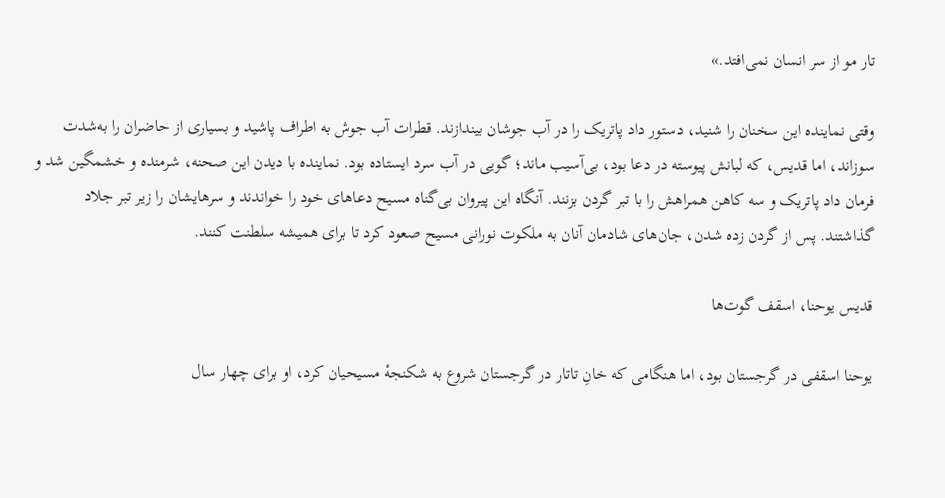تار مو از سر انسان نمی‌افتد.»

وقتی نماینده این سخنان را شنید، دستور داد پاتریک را در آب جوشان بیندازند. قطرات آب جوش به اطراف پاشید و بسیاری از حاضران را به‌شدت سوزاند، اما قدیس، که لبانش پیوسته در دعا بود، بی‌آسیب ماند؛ گویی در آب سرد ایستاده بود. نماینده با دیدن این صحنه، شرمنده و خشمگین شد و فرمان داد پاتریک و سه کاهن همراهش را با تبر گردن بزنند. آنگاه این پیروان بی‌گناه مسیح دعاهای خود را خواندند و سرهایشان را زیر تبر جلاد گذاشتند. پس از گردن زده شدن، جان‌های شادمان آنان به ملکوت نورانی مسیح صعود کرد تا برای همیشه سلطنت کنند.

قدیس یوحنا، اسقف گوت‌ها

یوحنا اسقفی در گرجستان بود، اما هنگامی که خانِ تاتار در گرجستان شروع به شکنجهٔ مسیحیان کرد، او برای چهار سال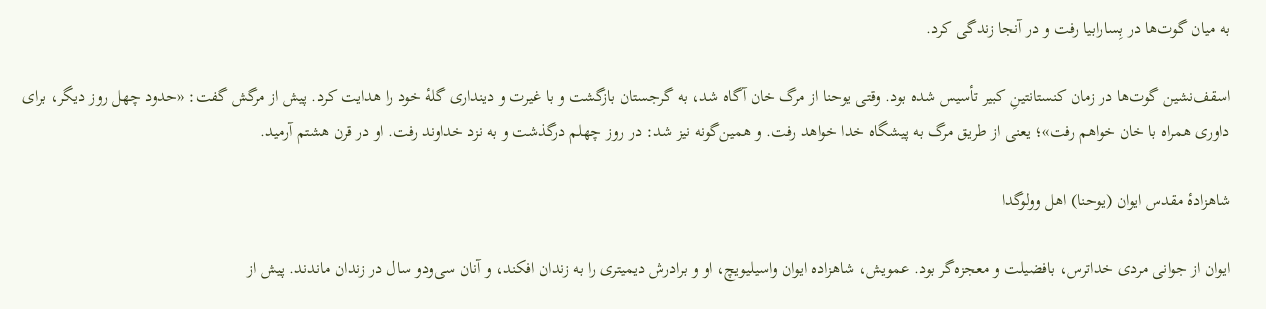به میان گوت‌ها در بِسارابیا رفت و در آنجا زندگی کرد.

اسقف‌نشین گوت‌ها در زمان کنستانتینِ کبیر تأسیس شده بود. وقتی یوحنا از مرگ خان آگاه شد، به گرجستان بازگشت و با غیرت و دینداری گلهٔ خود را هدایت کرد. پیش از مرگش گفت: «حدود چهل روز دیگر، برای داوری همراه با خان خواهم رفت»؛ یعنی از طریق مرگ به پیشگاه خدا خواهد رفت. و همین‌گونه نیز شد: در روز چهلم درگذشت و به نزد خداوند رفت. او در قرن هشتم آرمید.

شاهزادهٔ مقدس ایوان (یوحنا) اهل وولوگدا

ایوان از جوانی مردی خداترس، بافضیلت و معجزه‌گر بود. عمویش، شاهزاده ایوان واسیلیویچ، او و برادرش دیمیتری را به زندان افکند، و آنان سی‌ودو سال در زندان ماندند. پیش از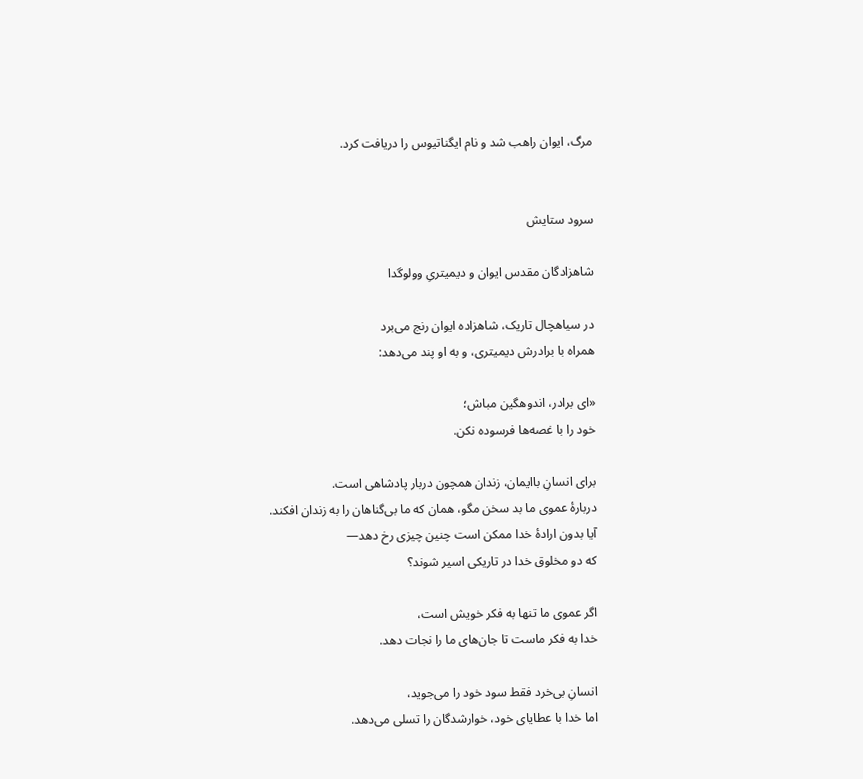مرگ، ایوان راهب شد و نام ایگناتیوس را دریافت کرد.


سرود ستایش

شاهزادگان مقدس ایوان و دیمیتریِ وولوگدا

در سیاهچال تاریک، شاهزاده ایوان رنج می‌برد
همراه با برادرش دیمیتری، و به او پند می‌دهد:

«ای برادر، اندوهگین مباش؛
خود را با غصه‌ها فرسوده نکن.

برای انسانِ باایمان، زندان همچون دربار پادشاهی است.
دربارهٔ عموی ما بد سخن مگو، همان که ما بی‌گناهان را به زندان افکند.
آیا بدون ارادهٔ خدا ممکن است چنین چیزی رخ دهد—
که دو مخلوق خدا در تاریکی اسیر شوند؟

اگر عموی ما تنها به فکر خویش است،
خدا به فکر ماست تا جان‌های ما را نجات دهد.

انسانِ بی‌خرد فقط سود خود را می‌جوید،
اما خدا با عطایای خود، خوارشدگان را تسلی می‌دهد.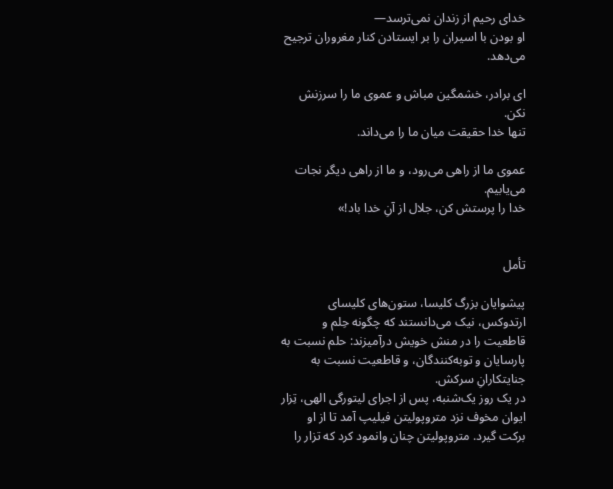خدای رحیم از زندان نمی‌ترسد—
او بودن با اسیران را بر ایستادن کنار مغروران ترجیح می‌دهد.

ای برادر، خشمگین مباش و عموی ما را سرزنش نکن.
تنها خدا حقیقت میان ما را می‌داند.

عموی ما از راهی می‌رود، و ما از راهی دیگر نجات می‌یابیم.
خدا را پرستش کن، جلال از آنِ خدا باد!»


تأمل

پیشوایان بزرگ کلیسا، ستون‌های کلیسای ارتدوکس، نیک می‌دانستند که چگونه حِلم و قاطعیت را در منش خویش درآمیزند: حلم نسبت به پارسایان و توبه‌کنندگان، و قاطعیت نسبت به جنایتکارانِ سرکش.
در یک روز یک‌شنبه، پس از اجرای لیتورگی الهی، تِزار ایوان مخوف نزد متروپولیتن فیلیپ آمد تا از او برکت گیرد. متروپولیتن چنان وانمود کرد که تزار را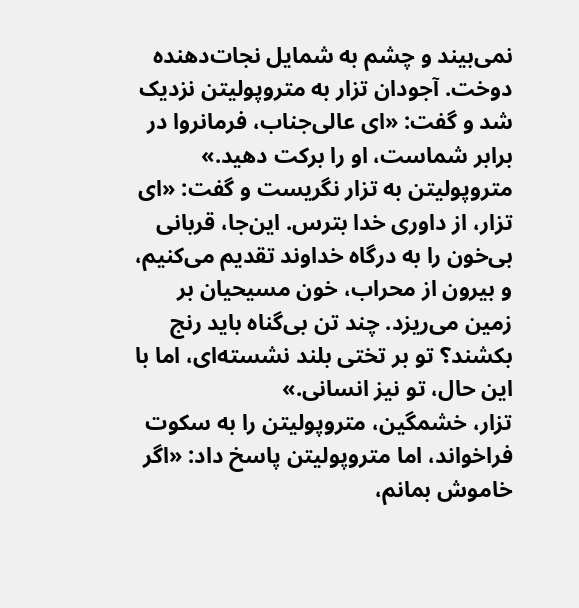نمی‌بیند و چشم به شمایل نجات‌دهنده دوخت. آجودان تزار به متروپولیتن نزدیک شد و گفت: «ای عالی‌جناب، فرمانروا در برابر شماست، او را برکت دهید.»
متروپولیتن به تزار نگریست و گفت: «ای تزار، از داوری خدا بترس. این‌جا، قربانی بی‌خون را به درگاه خداوند تقدیم می‌کنیم، و بیرون از محراب، خون مسیحیان بر زمین می‌ریزد. چند تن بی‌گناه باید رنج بکشند؟ تو بر تختی بلند نشسته‌ای، اما با این حال، تو نیز انسانی.»
تزار، خشمگین، متروپولیتن را به سکوت فراخواند، اما متروپولیتن پاسخ داد: «اگر خاموش بمانم،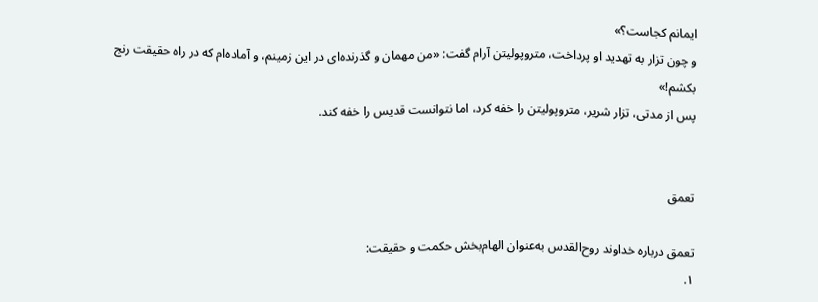ایمانم کجاست؟»
و چون تزار به تهدید او پرداخت، متروپولیتن آرام گفت: «من مهمان و گذرنده‌ای در این زمینم، و آماده‌ام که در راه حقیقت رنج بکشم!»
پس از مدتی، تزار شریر، متروپولیتن را خفه کرد، اما نتوانست قدیس را خفه کند.


تعمق

تعمق درباره خداوند روح‌القدس به‌عنوان الهام‌بخش حکمت و حقیقت:
۱.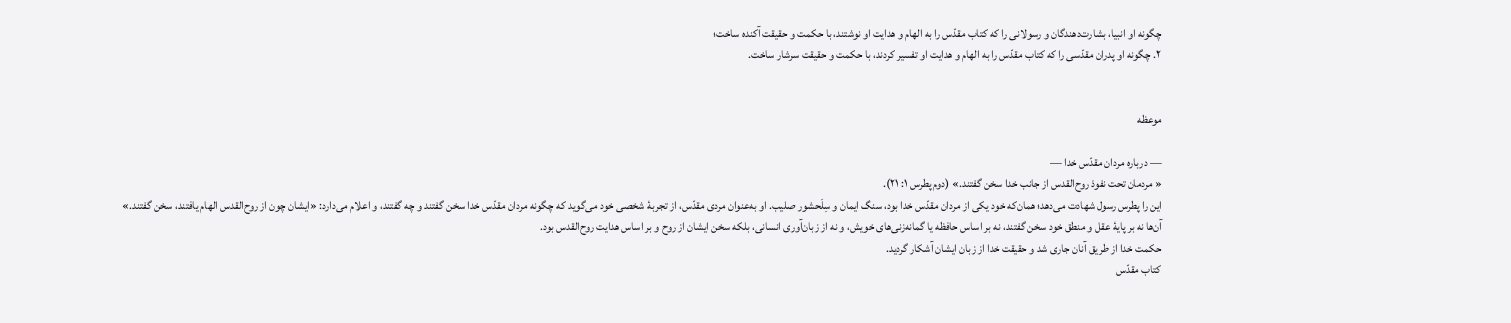چگونه او انبیا، بشارت‌دهندگان و رسولانی را که کتاب مقدّس را به الهام و هدایت او نوشتند، با حکمت و حقیقت آکنده ساخت؛
۲. چگونه او پدران مقدّسی را که کتاب مقدّس را به الهام و هدایت او تفسیر کردند، با حکمت و حقیقت سرشار ساخت.


موعظه

— درباره مردان مقدّس خدا —
« مردمان تحت نفوذ روح‌القدس از جانب خدا سخن‌ گفتند.» (دوم پطرس ۱: ۲۱).
این را پطرس رسول شهادت می‌دهد؛ همان‌که خود یکی از مردان مقدّس خدا بود، سنگ ایمان و سِلَحشور صلیب. او به‌عنوان مردی مقدّس، از تجربهٔ شخصی خود می‌گوید که چگونه مردان مقدّس خدا سخن گفتند و چه گفتند، و اعلام می‌دارد: «ایشان چون از روح‌القدس الهام یافتند، سخن گفتند.»
آن‌ها نه بر پایهٔ عقل و منطق خود سخن گفتند، نه بر اساس حافظه یا گمانه‌زنی‌های خویش، و نه از زبان‌آوری انسانی، بلکه سخن ایشان از روح و بر اساس هدایت روح‌القدس بود.
حکمت خدا از طریق آنان جاری شد و حقیقت خدا از زبان ایشان آشکار گردید.
کتاب مقدّس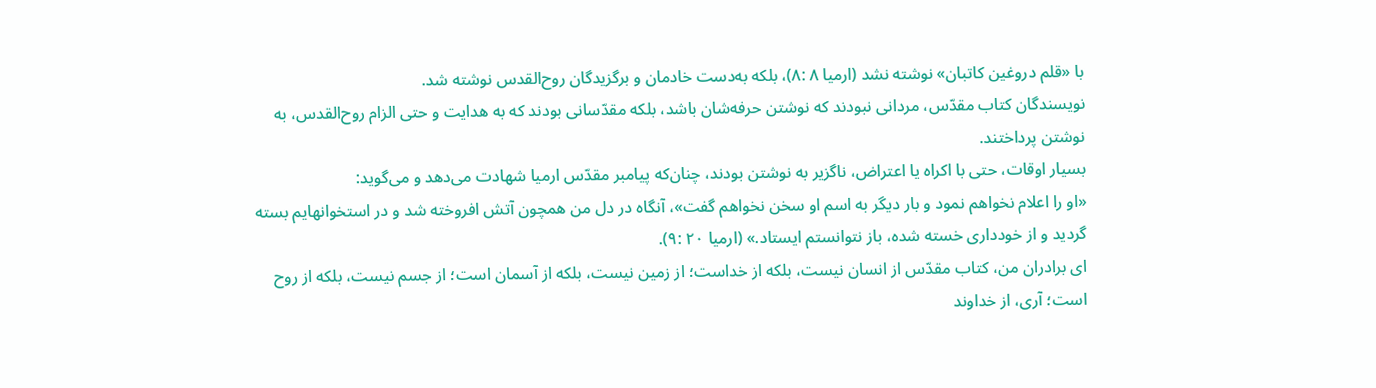با «قلم دروغین کاتبان» نوشته نشد (ارمیا ۸ :۸)، بلکه به‌دست خادمان و برگزیدگان روح‌القدس نوشته شد.
نویسندگان کتاب مقدّس، مردانی نبودند که نوشتن حرفه‌شان باشد، بلکه مقدّسانی بودند که به هدایت و حتی الزام روح‌القدس، به نوشتن پرداختند.
بسیار اوقات، حتی با اکراه یا اعتراض، ناگزیر به نوشتن بودند، چنان‌که پیامبر مقدّس ارمیا شهادت می‌دهد و می‌گوید:
«او را اعلام نخواهم نمود و بار دیگر به اسم او سخن نخواهم گفت»، آنگاه در دل من همچون آتش افروخته شد و در استخوانهایم بسته گردید و از خودداری خسته شده، باز نتوانستم ایستاد.» (ارمیا ۲۰ :۹).
ای برادران من، کتاب مقدّس از انسان نیست، بلکه از خداست؛ از زمین نیست، بلکه از آسمان است؛ از جسم نیست، بلکه از روح است؛ آری، از خداوند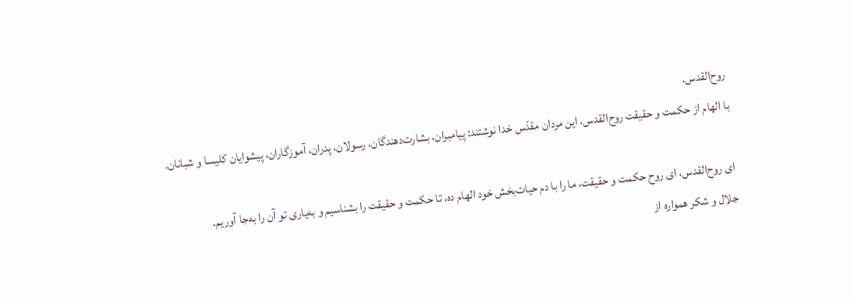روح‌القدس.
با الهام از حکمت و حقیقت روح‌القدس، این مردان مقدّس خدا نوشتند: پیامبران، بشارت‌دهندگان، رسولان، پدران، آموزگاران، پیشوایان کلیسا و شبانان.

ای روح‌القدس، ای روح حکمت و حقیقت، ما را با دم حیات‌بخش خود الهام ده، تا حکمت و حقیقت را بشناسیم و به‌یاری تو آن را به‌جا آوریم.
جلال و شکر همواره از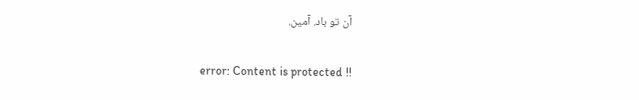آن تو باد. آمین.

error: Content is protected !!